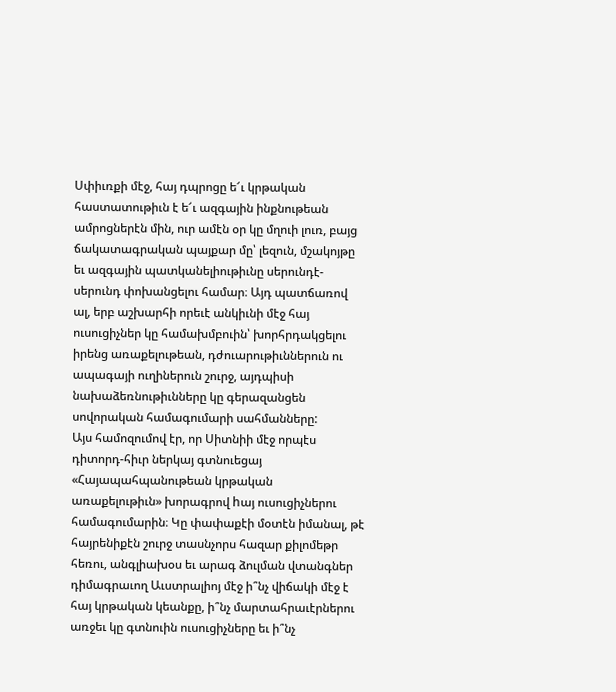Սփիւռքի մէջ, հայ դպրոցը ե՜ւ կրթական հաստատութիւն է ե՜ւ ազգային ինքնութեան ամրոցներէն մին, ուր ամէն օր կը մղուի լուռ, բայց ճակատագրական պայքար մը՝ լեզուն, մշակոյթը եւ ազգային պատկանելիութիւնը սերունդէ-սերունդ փոխանցելու համար։ Այդ պատճառով ալ, երբ աշխարհի որեւէ անկիւնի մէջ հայ ուսուցիչներ կը համախմբուին՝ խորհրդակցելու իրենց առաքելութեան, դժուարութիւններուն ու ապագայի ուղիներուն շուրջ, այդպիսի նախաձեռնութիւնները կը գերազանցեն սովորական համագումարի սահմանները:
Այս համոզումով էր, որ Սիտնիի մէջ որպէս դիտորդ-հիւր ներկայ գտնուեցայ «Հայապահպանութեան կրթական առաքելութիւն» խորագրով hայ ուսուցիչներու համագումարին։ Կը փափաքէի մօտէն իմանալ, թէ հայրենիքէն շուրջ տասնչորս հազար քիլոմեթր հեռու, անգլիախօս եւ արագ ձուլման վտանգներ դիմագրաւող Աւստրալիոյ մէջ ի՞նչ վիճակի մէջ է հայ կրթական կեանքը, ի՞նչ մարտահրաւէրներու առջեւ կը գտնուին ուսուցիչները եւ ի՞նչ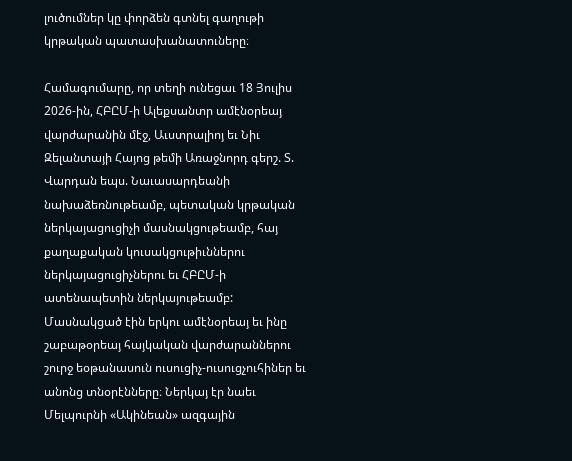լուծումներ կը փորձեն գտնել գաղութի կրթական պատասխանատուները։

Համագումարը, որ տեղի ունեցաւ 18 Յուլիս 2026-ին, ՀԲԸՄ-ի Ալեքսանտր ամէնօրեայ վարժարանին մէջ, Աւստրալիոյ եւ Նիւ Զելանտայի Հայոց թեմի Առաջնորդ գերշ. Տ. Վարդան եպս. Նաւասարդեանի նախաձեռնութեամբ, պետական կրթական ներկայացուցիչի մասնակցութեամբ, հայ քաղաքական կուսակցութիւններու ներկայացուցիչներու եւ ՀԲԸՄ-ի ատենապետին ներկայութեամբ:
Մասնակցած էին երկու ամէնօրեայ եւ ինը շաբաթօրեայ հայկական վարժարաններու շուրջ եօթանասուն ուսուցիչ-ուսուցչուհիներ եւ անոնց տնօրէնները։ Ներկայ էր նաեւ Մելպուրնի «Ակինեան» ազգային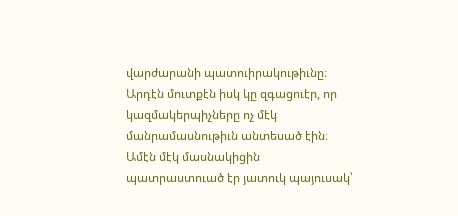վարժարանի պատուիրակութիւնը։
Արդէն մուտքէն իսկ կը զգացուէր, որ կազմակերպիչները ոչ մէկ մանրամասնութիւն անտեսած էին։ Ամէն մէկ մասնակիցին պատրաստուած էր յատուկ պայուսակ՝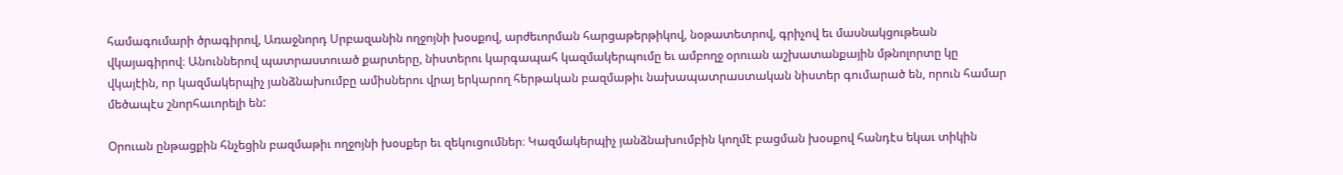համագումարի ծրագիրով, Առաջնորդ Սրբազանին ողջոյնի խօսքով, արժեւորման հարցաթերթիկով, նօթատետրով, գրիչով եւ մասնակցութեան վկայագիրով։ Անուններով պատրաստուած քարտերը, նիստերու կարգապահ կազմակերպումը եւ ամբողջ օրուան աշխատանքային մթնոլորտը կը վկայէին, որ կազմակերպիչ յանձնախումբը ամիսներու վրայ երկարող հերթական բազմաթիւ նախապատրաստական նիստեր գումարած են, որուն համար մեծապէս շնորհաւորելի են:

Օրուան ընթացքին հնչեցին բազմաթիւ ողջոյնի խօսքեր եւ զեկուցումներ։ Կազմակերպիչ յանձնախումբին կողմէ բացման խօսքով հանդէս եկաւ տիկին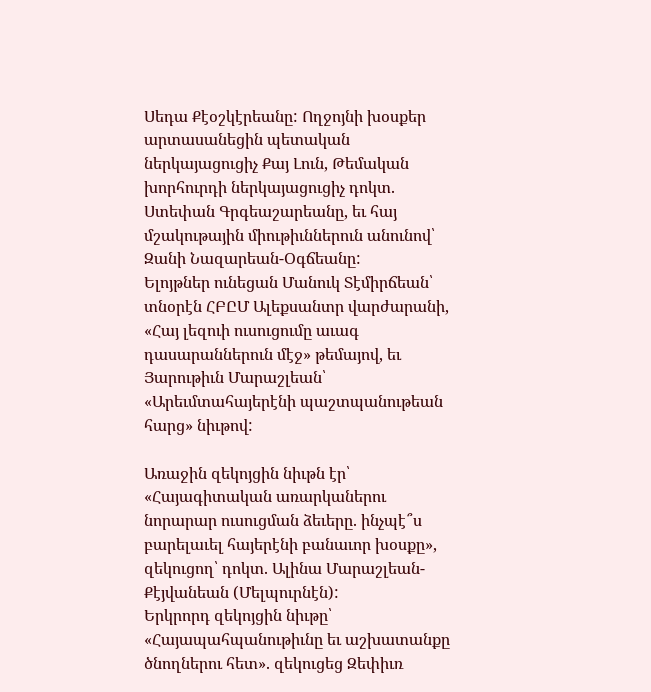Սեդա Քէօշկէրեանը: Ողջոյնի խօսքեր արտասանեցին պետական ներկայացուցիչ Քայ Լուն, Թեմական խորհուրդի ներկայացուցիչ դոկտ. Ստեփան Գրգեաշարեանը, եւ հայ մշակութային միութիւններուն անունով՝ Զանի Նազարեան-Օգճեանը:
Ելոյթներ ունեցան Մանուկ Տէմիրճեան՝ տնօրէն ՀԲԸՄ Ալեքսանտր վարժարանի, «Հայ լեզուի ուսուցումը աւագ դասարաններուն մէջ» թեմայով, եւ Յարութիւն Մարաշլեան՝ «Արեւմտահայերէնի պաշտպանութեան հարց» նիւթով:

Առաջին զեկոյցին նիւթն էր՝ «Հայագիտական առարկաներու նորարար ուսուցման ձեւերը. ինչպէ՞ս բարելաւել հայերէնի բանաւոր խօսքը», զեկուցող՝ դոկտ. Ալինա Մարաշլեան-Քէյվանեան (Մելպուրնէն):
Երկրորդ զեկոյցին նիւթը՝ «Հայապահպանութիւնը եւ աշխատանքը ծնողներու հետ». զեկուցեց Զեփիւռ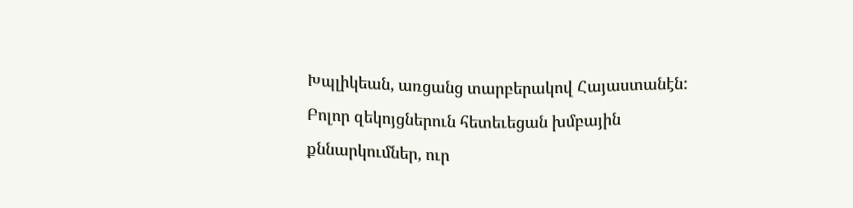Խպլիկեան, առցանց տարբերակով Հայաստանէն:
Բոլոր զեկոյցներուն հետեւեցան խմբային քննարկումներ, ուր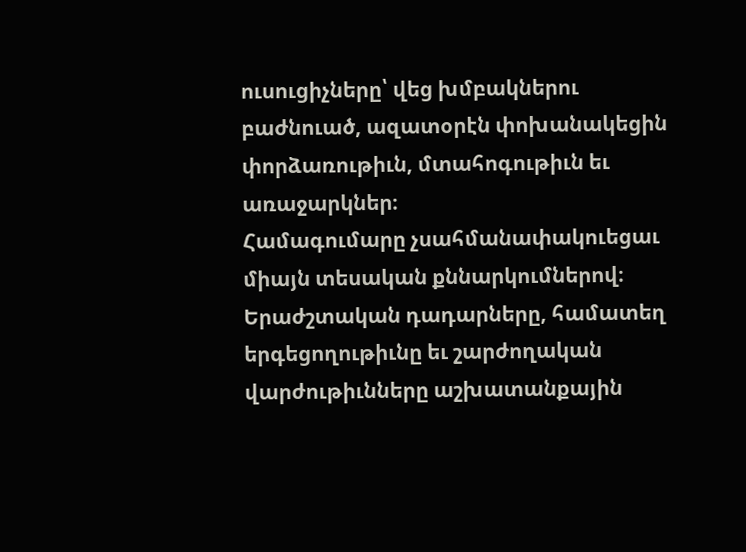ուսուցիչները՝ վեց խմբակներու բաժնուած, ազատօրէն փոխանակեցին փորձառութիւն, մտահոգութիւն եւ առաջարկներ։
Համագումարը չսահմանափակուեցաւ միայն տեսական քննարկումներով։ Երաժշտական դադարները, համատեղ երգեցողութիւնը եւ շարժողական վարժութիւնները աշխատանքային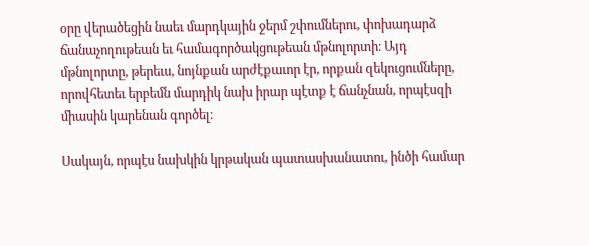օրը վերածեցին նաեւ մարդկային ջերմ շփումներու, փոխադարձ ճանաչողութեան եւ համագործակցութեան մթնոլորտի։ Այդ մթնոլորտը, թերեւս, նոյնքան արժէքաւոր էր, որքան զեկուցումները, որովհետեւ երբեմն մարդիկ նախ իրար պէտք է ճանչնան, որպէսզի միասին կարենան գործել։

Սակայն, որպէս նախկին կրթական պատասխանատու, ինծի համար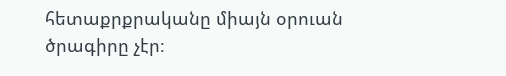հետաքրքրականը միայն օրուան ծրագիրը չէր։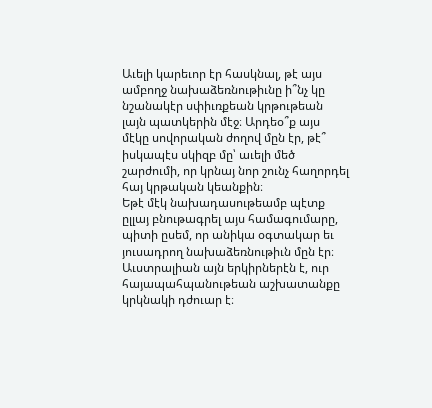Աւելի կարեւոր էր հասկնալ, թէ այս ամբողջ նախաձեռնութիւնը ի՞նչ կը նշանակէր սփիւռքեան կրթութեան լայն պատկերին մէջ։ Արդեօ՞ք այս մէկը սովորական ժողով մըն էր, թէ՞ իսկապէս սկիզբ մը՝ աւելի մեծ շարժումի, որ կրնայ նոր շունչ հաղորդել հայ կրթական կեանքին։
Եթէ մէկ նախադասութեամբ պէտք ըլլայ բնութագրել այս համագումարը, պիտի ըսեմ, որ անիկա օգտակար եւ յուսադրող նախաձեռնութիւն մըն էր։
Աւստրալիան այն երկիրներէն է, ուր հայապահպանութեան աշխատանքը կրկնակի դժուար է։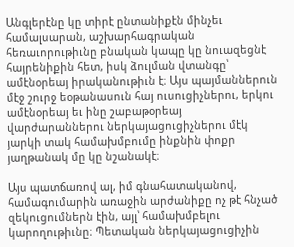Անգլերէնը կը տիրէ ընտանիքէն մինչեւ համալսարան, աշխարհագրական հեռաւորութիւնը բնական կապը կը նուազեցնէ հայրենիքին հետ, իսկ ձուլման վտանգը՝ ամէնօրեայ իրականութիւն է։ Այս պայմաններուն մէջ շուրջ եօթանասուն հայ ուսուցիչներու, երկու ամէնօրեայ եւ ինը շաբաթօրեայ վարժարաններու ներկայացուցիչներու մէկ յարկի տակ համախմբումը ինքնին փոքր յաղթանակ մը կը նշանակէ։

Այս պատճառով ալ, իմ գնահատականով, համագումարին առաջին արժանիքը ոչ թէ հնչած զեկուցումներն էին, այլ՝ համախմբելու կարողութիւնը։ Պետական ներկայացուցիչին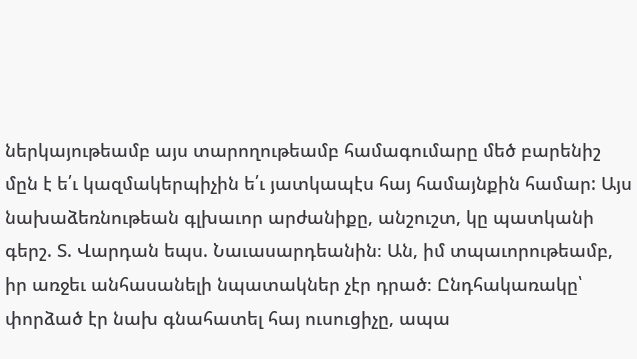ներկայութեամբ այս տարողութեամբ համագումարը մեծ բարենիշ մըն է ե՛ւ կազմակերպիչին ե՛ւ յատկապէս հայ համայնքին համար: Այս նախաձեռնութեան գլխաւոր արժանիքը, անշուշտ, կը պատկանի գերշ. Տ. Վարդան եպս. Նաւասարդեանին։ Ան, իմ տպաւորութեամբ, իր առջեւ անհասանելի նպատակներ չէր դրած։ Ընդհակառակը՝ փորձած էր նախ գնահատել հայ ուսուցիչը, ապա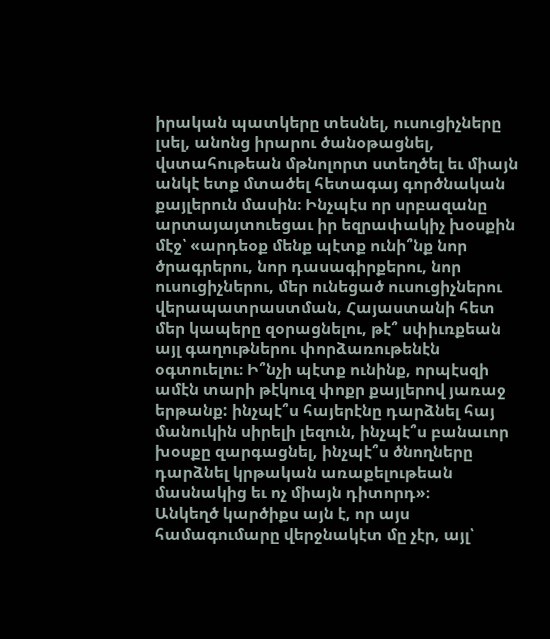իրական պատկերը տեսնել, ուսուցիչները լսել, անոնց իրարու ծանօթացնել, վստահութեան մթնոլորտ ստեղծել եւ միայն անկէ ետք մտածել հետագայ գործնական քայլերուն մասին։ Ինչպէս որ սրբազանը արտայայտուեցաւ իր եզրափակիչ խօսքին մէջ՝ «արդեօք մենք պէտք ունի՞նք նոր ծրագրերու, նոր դասագիրքերու, նոր ուսուցիչներու, մեր ունեցած ուսուցիչներու վերապատրաստման, Հայաստանի հետ մեր կապերը զօրացնելու, թէ՞ սփիւռքեան այլ գաղութներու փորձառութենէն օգտուելու։ Ի՞նչի պէտք ունինք, որպէսզի ամէն տարի թէկուզ փոքր քայլերով յառաջ երթանք: ինչպէ՞ս հայերէնը դարձնել հայ մանուկին սիրելի լեզուն, ինչպէ՞ս բանաւոր խօսքը զարգացնել, ինչպէ՞ս ծնողները դարձնել կրթական առաքելութեան մասնակից եւ ոչ միայն դիտորդ»։
Անկեղծ կարծիքս այն է, որ այս համագումարը վերջնակէտ մը չէր, այլ՝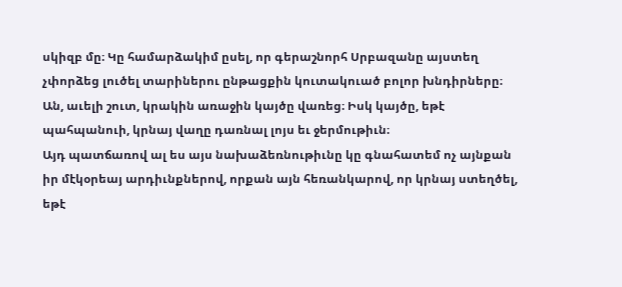սկիզբ մը։ Կը համարձակիմ ըսել, որ գերաշնորհ Սրբազանը այստեղ չփորձեց լուծել տարիներու ընթացքին կուտակուած բոլոր խնդիրները։ Ան, աւելի շուտ, կրակին առաջին կայծը վառեց։ Իսկ կայծը, եթէ պահպանուի, կրնայ վաղը դառնալ լոյս եւ ջերմութիւն։
Այդ պատճառով ալ ես այս նախաձեռնութիւնը կը գնահատեմ ոչ այնքան իր մէկօրեայ արդիւնքներով, որքան այն հեռանկարով, որ կրնայ ստեղծել, եթէ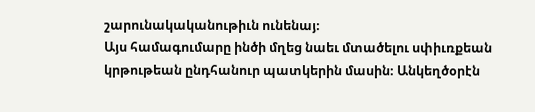շարունակականութիւն ունենայ։
Այս համագումարը ինծի մղեց նաեւ մտածելու սփիւռքեան կրթութեան ընդհանուր պատկերին մասին։ Անկեղծօրէն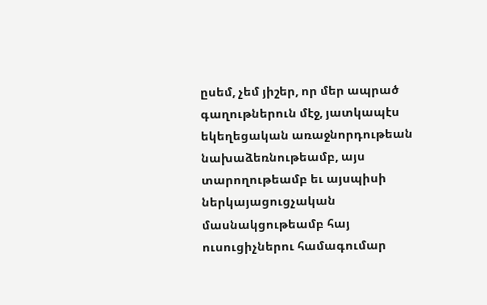ըսեմ, չեմ յիշեր, որ մեր ապրած գաղութներուն մէջ, յատկապէս եկեղեցական առաջնորդութեան նախաձեռնութեամբ, այս տարողութեամբ եւ այսպիսի ներկայացուցչական մասնակցութեամբ հայ ուսուցիչներու համագումար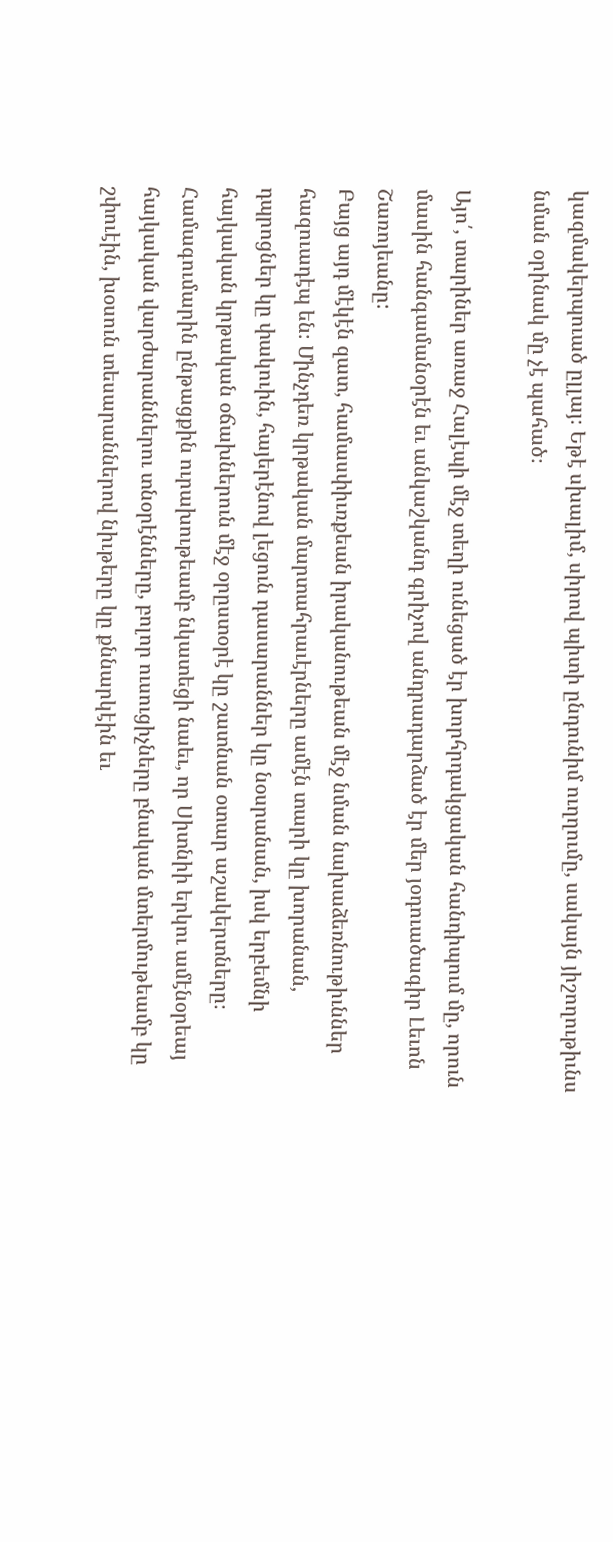կազմակերպուած ըլլայ։ Եթէ սխալիմ, սիրով պիտի ընդունիմ ուղղումը, սակայն յիշողութիւնս նման օրինակ մը չէ պահած։

Այո՛, տարիներ առաջ Հալէպի մէջ տեղի ունեցած էր խորհրդակցական հանդիպում մը, որուն մասին հանգամանօրէն եւ անկաշկանդ գրիչով անդրադարձած էր մեր յօդուածագիր Լեւոն Շառոյեանը:
Բայց այդ մէկէն զատ, համասփիւռքեան իրականութեան մէջ նման նախաձեռնութիւններ հազուադէպ են։ Մինչդեռ կրթական մարտահրաւէրները ամէն տարի կը խորանան, դպրոցներ կը փակուին, հայերէնով լեցուն դասարաններ կը նօսրանան, իսկ երբեմնի հայկական կրթական օճախներուն մէջ օրըստօրէ կը շատնան օտար աշակերտները։
Համագումարին ընթացքին ուրախութեամբ նկատեցի նաեւ, որ Սիտնիի երկու ամէնօրեայ հայկական վարժարաններու տնօրէնները, բոլոր ուսուցիչները բնական մտերմութեամբ կը շփուէին, խօսուն տեսարաններով նիւթերը կը քննարկէին եւ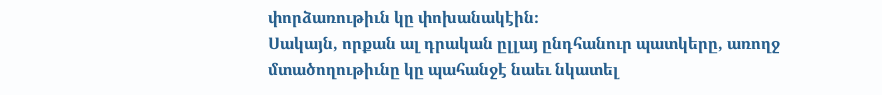փորձառութիւն կը փոխանակէին։
Սակայն, որքան ալ դրական ըլլայ ընդհանուր պատկերը, առողջ մտածողութիւնը կը պահանջէ նաեւ նկատել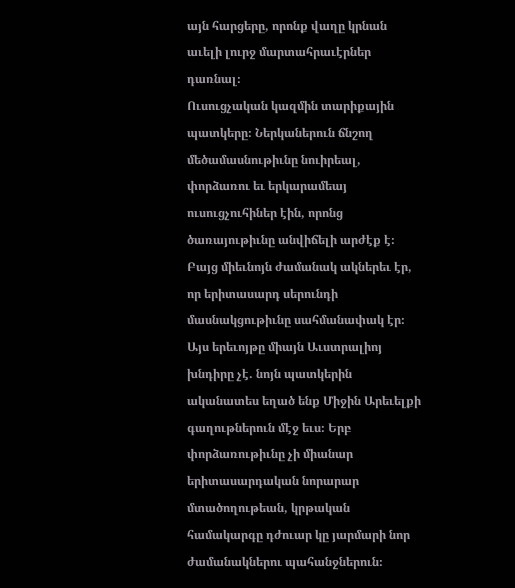այն հարցերը, որոնք վաղը կրնան աւելի լուրջ մարտահրաւէրներ դառնալ։
Ուսուցչական կազմին տարիքային պատկերը։ Ներկաներուն ճնշող մեծամասնութիւնը նուիրեալ, փորձառու եւ երկարամեայ ուսուցչուհիներ էին, որոնց ծառայութիւնը անվիճելի արժէք է։ Բայց միեւնոյն ժամանակ ակներեւ էր, որ երիտասարդ սերունդի մասնակցութիւնը սահմանափակ էր։ Այս երեւոյթը միայն Աւստրալիոյ խնդիրը չէ. նոյն պատկերին ականատես եղած ենք Միջին Արեւելքի գաղութներուն մէջ եւս։ Երբ փորձառութիւնը չի միանար երիտասարդական նորարար մտածողութեան, կրթական համակարգը դժուար կը յարմարի նոր ժամանակներու պահանջներուն։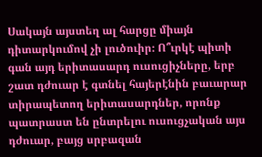Սակայն այստեղ ալ հարցը միայն դիտարկումով չի լուծուիր։ Ո՞ւրկէ պիտի գան այդ երիտասարդ ուսուցիչները, երբ շատ դժուար է գտնել հայերէնին բաւարար տիրապետող երիտասարդներ, որոնք պատրաստ են ընտրելու ուսուցչական այս դժուար, բայց սրբազան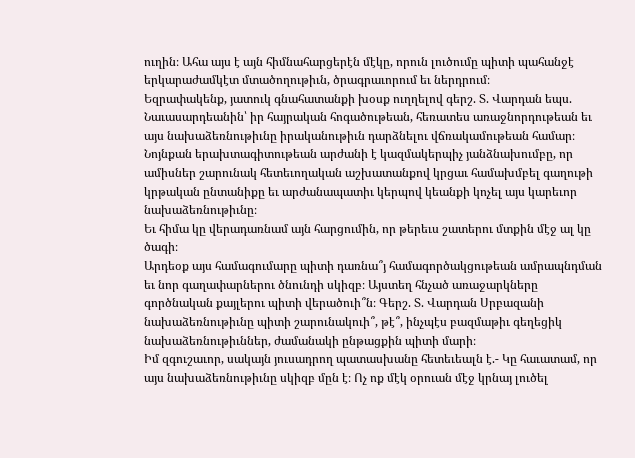ուղին։ Ահա այս է այն հիմնահարցերէն մէկը, որուն լուծումը պիտի պահանջէ երկարաժամկէտ մտածողութիւն, ծրագրաւորում եւ ներդրում։
Եզրափակենք, յատուկ գնահատանքի խօսք ուղղելով գերշ. Տ. Վարդան եպս. Նաւասարդեանին՝ իր հայրական հոգածութեան, հեռատես առաջնորդութեան եւ այս նախաձեռնութիւնը իրականութիւն դարձնելու վճռակամութեան համար։ Նոյնքան երախտագիտութեան արժանի է կազմակերպիչ յանձնախումբը, որ ամիսներ շարունակ հետեւողական աշխատանքով կրցաւ համախմբել գաղութի կրթական ընտանիքը եւ արժանապատիւ կերպով կեանքի կոչել այս կարեւոր նախաձեռնութիւնը։
Եւ հիմա կը վերադառնամ այն հարցումին, որ թերեւս շատերու մտքին մէջ ալ կը ծագի։
Արդեօք այս համագումարը պիտի դառնա՞յ համագործակցութեան ամրապնդման եւ նոր գաղափարներու ծնունդի սկիզբ։ Այստեղ հնչած առաջարկները գործնական քայլերու պիտի վերածուի՞ն։ Գերշ. Տ. Վարդան Սրբազանի նախաձեռնութիւնը պիտի շարունակուի՞, թէ՞, ինչպէս բազմաթիւ գեղեցիկ նախաձեռնութիւններ, ժամանակի ընթացքին պիտի մարի։
Իմ զգուշաւոր, սակայն յուսադրող պատասխանը հետեւեալն է.- Կը հաւատամ, որ այս նախաձեռնութիւնը սկիզբ մըն է։ Ոչ ոք մէկ օրուան մէջ կրնայ լուծել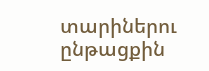տարիներու ընթացքին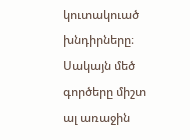կուտակուած խնդիրները։ Սակայն մեծ գործերը միշտ ալ առաջին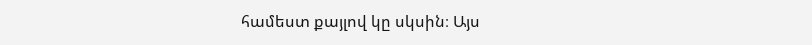համեստ քայլով կը սկսին։ Այս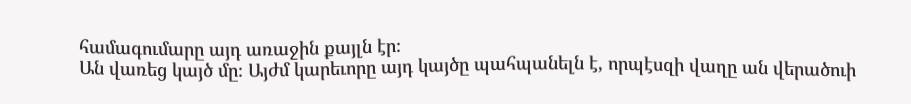համագումարը այդ առաջին քայլն էր։
Ան վառեց կայծ մը։ Այժմ կարեւորը այդ կայծը պահպանելն է, որպէսզի վաղը ան վերածուի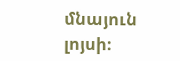մնայուն լոյսի։